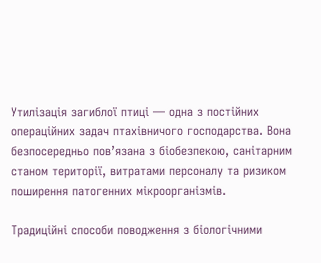Утилізація загиблої птиці — одна з постійних операційних задач птахівничого господарства. Вона безпосередньо пов’язана з біобезпекою, санітарним станом території, витратами персоналу та ризиком поширення патогенних мікроорганізмів.

Традиційні способи поводження з біологічними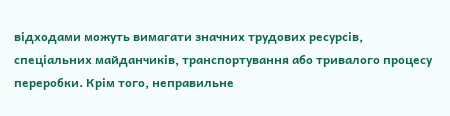відходами можуть вимагати значних трудових ресурсів, спеціальних майданчиків, транспортування або тривалого процесу переробки. Крім того, неправильне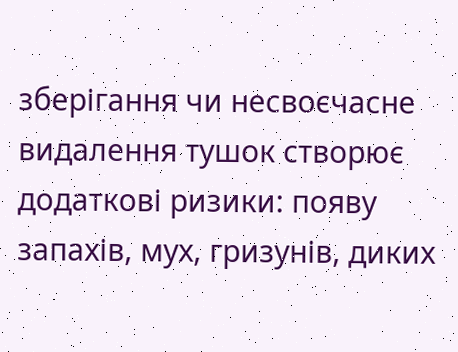зберігання чи несвоєчасне видалення тушок створює додаткові ризики: появу запахів, мух, гризунів, диких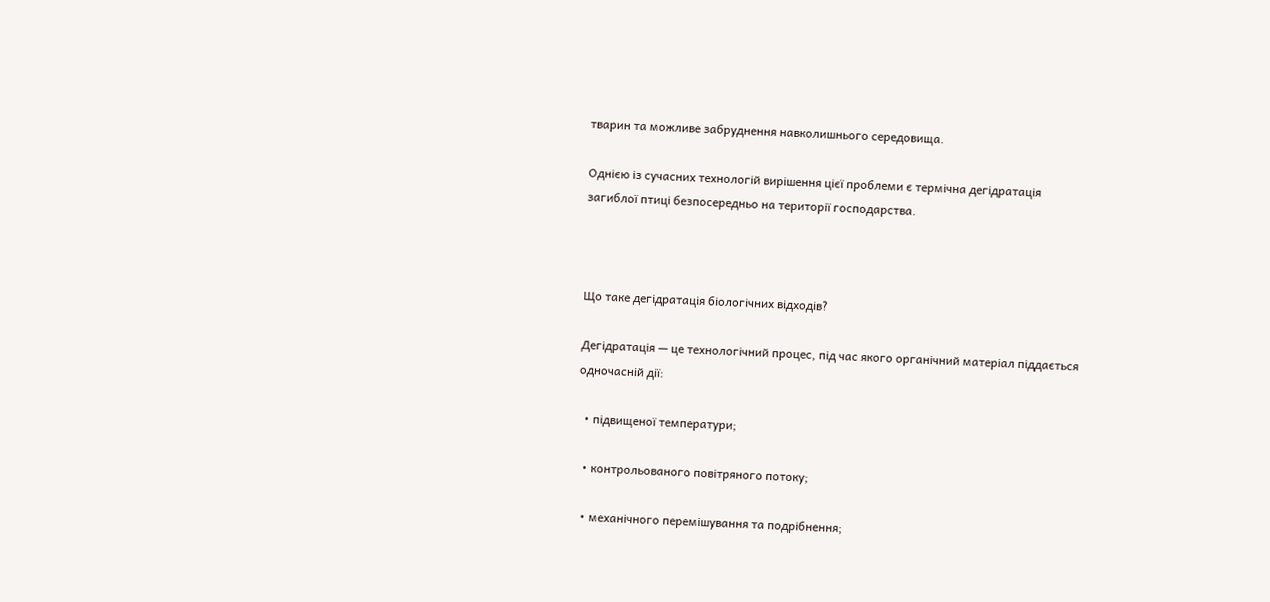тварин та можливе забруднення навколишнього середовища.

Однією із сучасних технологій вирішення цієї проблеми є термічна дегідратація загиблої птиці безпосередньо на території господарства.



Що таке дегідратація біологічних відходів?

Дегідратація — це технологічний процес, під час якого органічний матеріал піддається одночасній дії:

  • підвищеної температури;

  • контрольованого повітряного потоку;

  • механічного перемішування та подрібнення;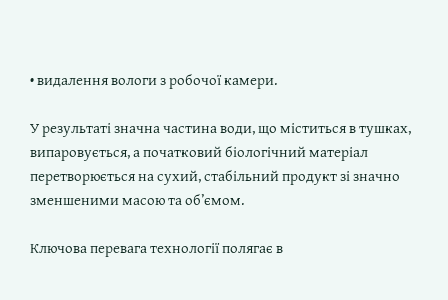• видалення вологи з робочої камери.

У результаті значна частина води, що міститься в тушках, випаровується, а початковий біологічний матеріал перетворюється на сухий, стабільний продукт зі значно зменшеними масою та об’ємом.

Ключова перевага технології полягає в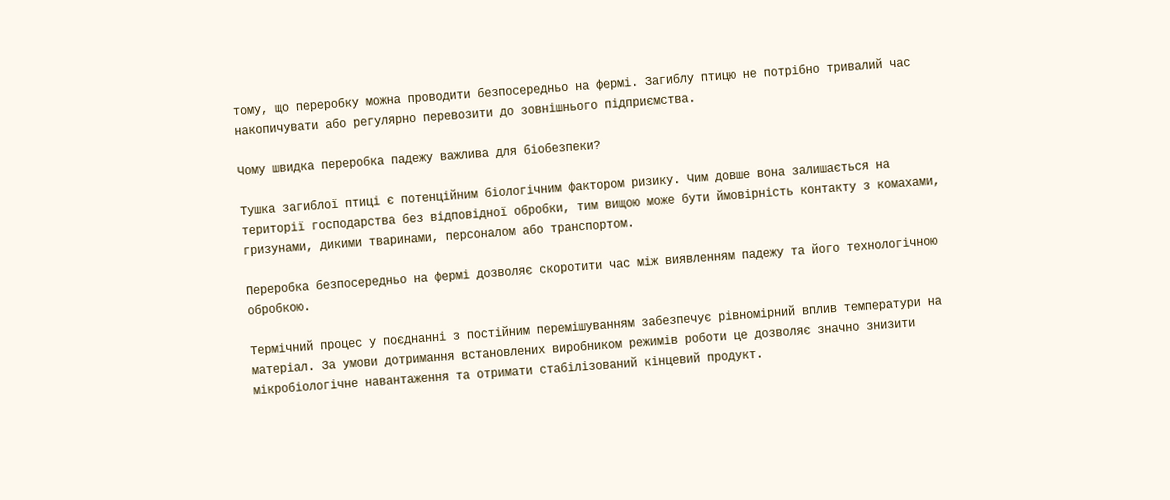тому, що переробку можна проводити безпосередньо на фермі. Загиблу птицю не потрібно тривалий час накопичувати або регулярно перевозити до зовнішнього підприємства.

Чому швидка переробка падежу важлива для біобезпеки?

Тушка загиблої птиці є потенційним біологічним фактором ризику. Чим довше вона залишається на території господарства без відповідної обробки, тим вищою може бути ймовірність контакту з комахами, гризунами, дикими тваринами, персоналом або транспортом.

Переробка безпосередньо на фермі дозволяє скоротити час між виявленням падежу та його технологічною обробкою.

Термічний процес у поєднанні з постійним перемішуванням забезпечує рівномірний вплив температури на матеріал. За умови дотримання встановлених виробником режимів роботи це дозволяє значно знизити мікробіологічне навантаження та отримати стабілізований кінцевий продукт.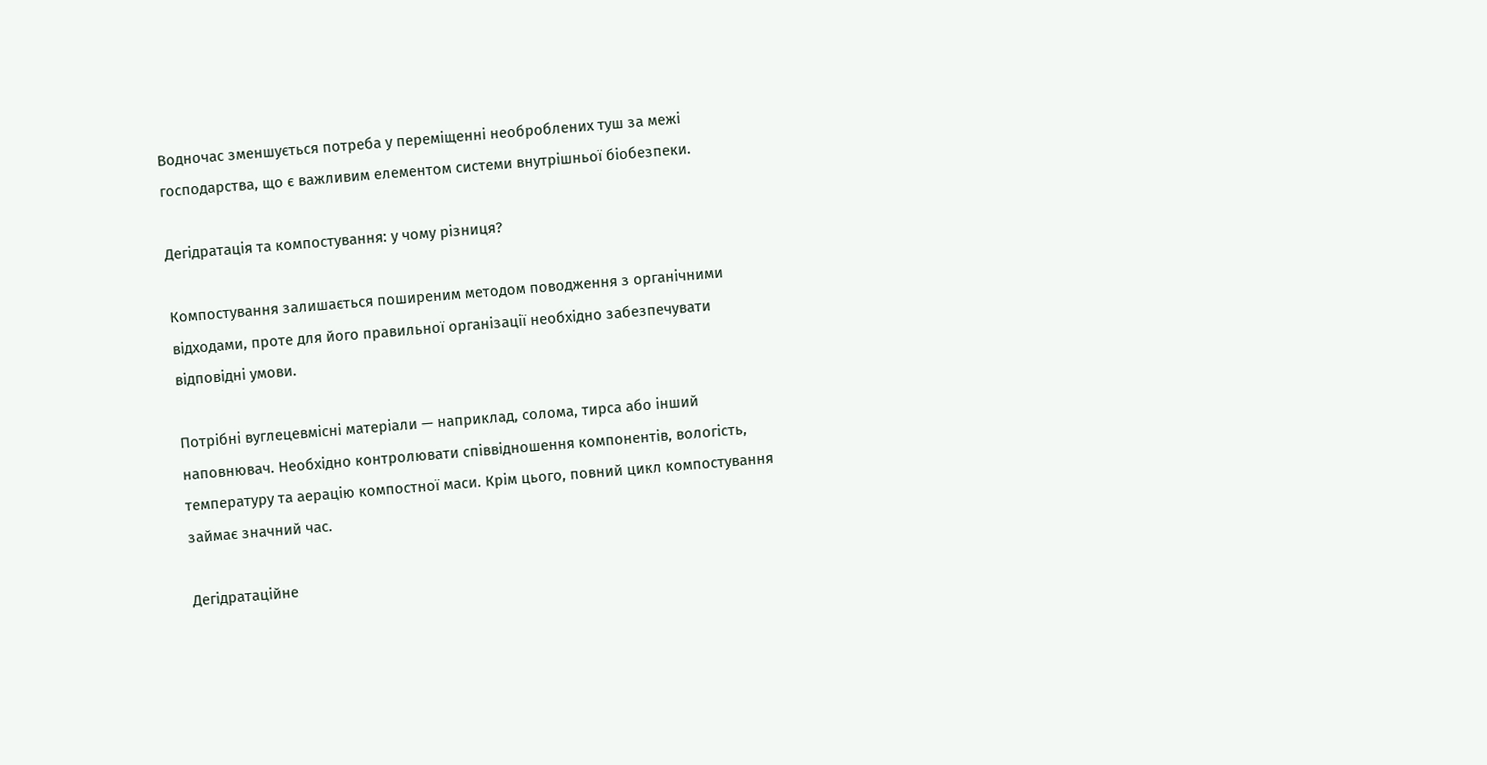Водночас зменшується потреба у переміщенні необроблених туш за межі господарства, що є важливим елементом системи внутрішньої біобезпеки.

Дегідратація та компостування: у чому різниця?

Компостування залишається поширеним методом поводження з органічними відходами, проте для його правильної організації необхідно забезпечувати відповідні умови.

Потрібні вуглецевмісні матеріали — наприклад, солома, тирса або інший наповнювач. Необхідно контролювати співвідношення компонентів, вологість, температуру та аерацію компостної маси. Крім цього, повний цикл компостування займає значний час.

Дегідратаційне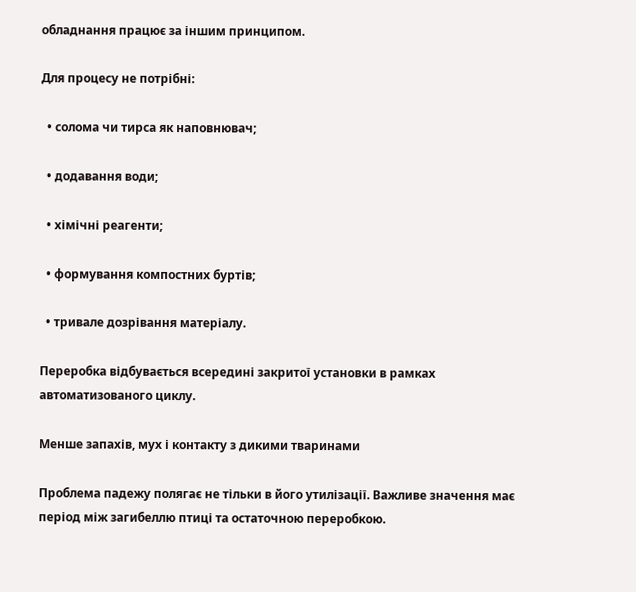обладнання працює за іншим принципом.

Для процесу не потрібні:

  • солома чи тирса як наповнювач;

  • додавання води;

  • хімічні реагенти;

  • формування компостних буртів;

  • тривале дозрівання матеріалу.

Переробка відбувається всередині закритої установки в рамках автоматизованого циклу.

Менше запахів, мух і контакту з дикими тваринами

Проблема падежу полягає не тільки в його утилізації. Важливе значення має період між загибеллю птиці та остаточною переробкою.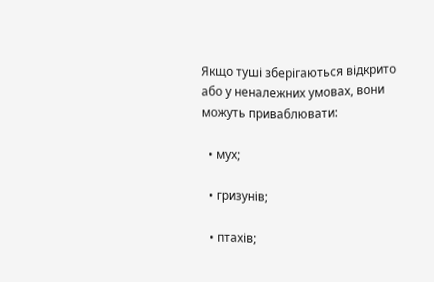Якщо туші зберігаються відкрито або у неналежних умовах, вони можуть приваблювати:

  • мух;

  • гризунів;

  • птахів;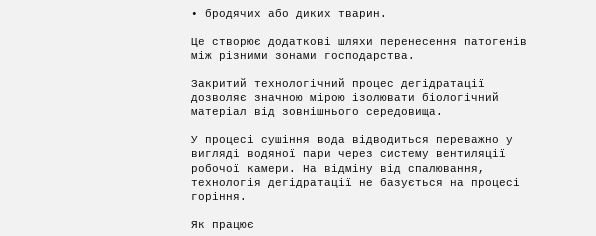• бродячих або диких тварин.

Це створює додаткові шляхи перенесення патогенів між різними зонами господарства.

Закритий технологічний процес дегідратації дозволяє значною мірою ізолювати біологічний матеріал від зовнішнього середовища.

У процесі сушіння вода відводиться переважно у вигляді водяної пари через систему вентиляції робочої камери. На відміну від спалювання, технологія дегідратації не базується на процесі горіння.

Як працює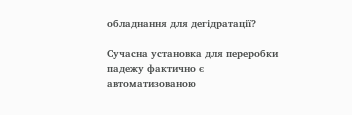обладнання для дегідратації?

Сучасна установка для переробки падежу фактично є автоматизованою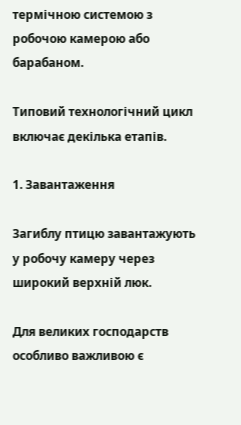термічною системою з робочою камерою або барабаном.

Типовий технологічний цикл включає декілька етапів.

1. Завантаження

Загиблу птицю завантажують у робочу камеру через широкий верхній люк.

Для великих господарств особливо важливою є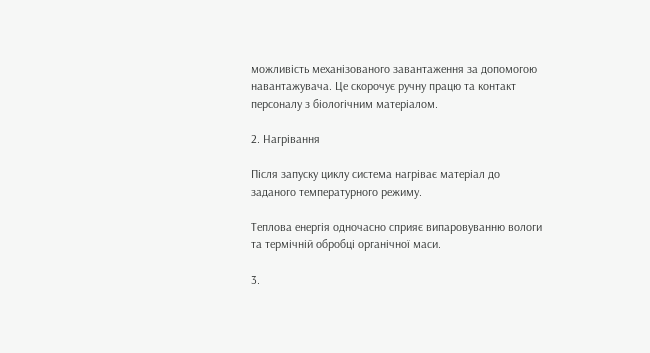можливість механізованого завантаження за допомогою навантажувача. Це скорочує ручну працю та контакт персоналу з біологічним матеріалом.

2. Нагрівання

Після запуску циклу система нагріває матеріал до заданого температурного режиму.

Теплова енергія одночасно сприяє випаровуванню вологи та термічній обробці органічної маси.

3.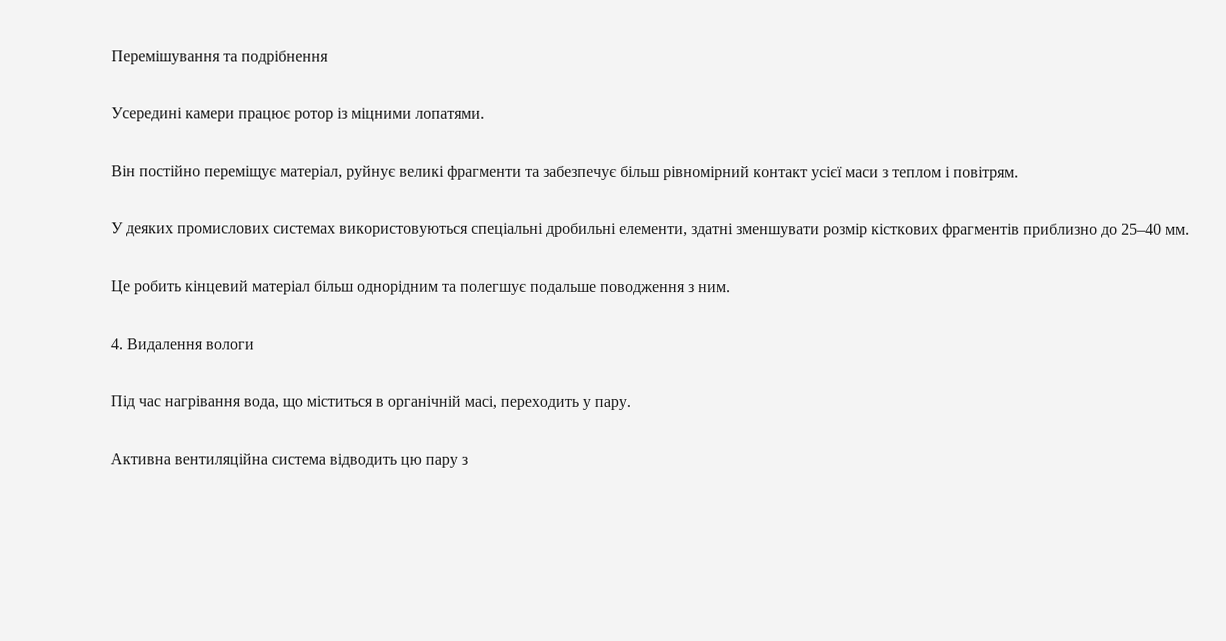Перемішування та подрібнення

Усередині камери працює ротор із міцними лопатями.

Він постійно переміщує матеріал, руйнує великі фрагменти та забезпечує більш рівномірний контакт усієї маси з теплом і повітрям.

У деяких промислових системах використовуються спеціальні дробильні елементи, здатні зменшувати розмір кісткових фрагментів приблизно до 25–40 мм.

Це робить кінцевий матеріал більш однорідним та полегшує подальше поводження з ним.

4. Видалення вологи

Під час нагрівання вода, що міститься в органічній масі, переходить у пару.

Активна вентиляційна система відводить цю пару з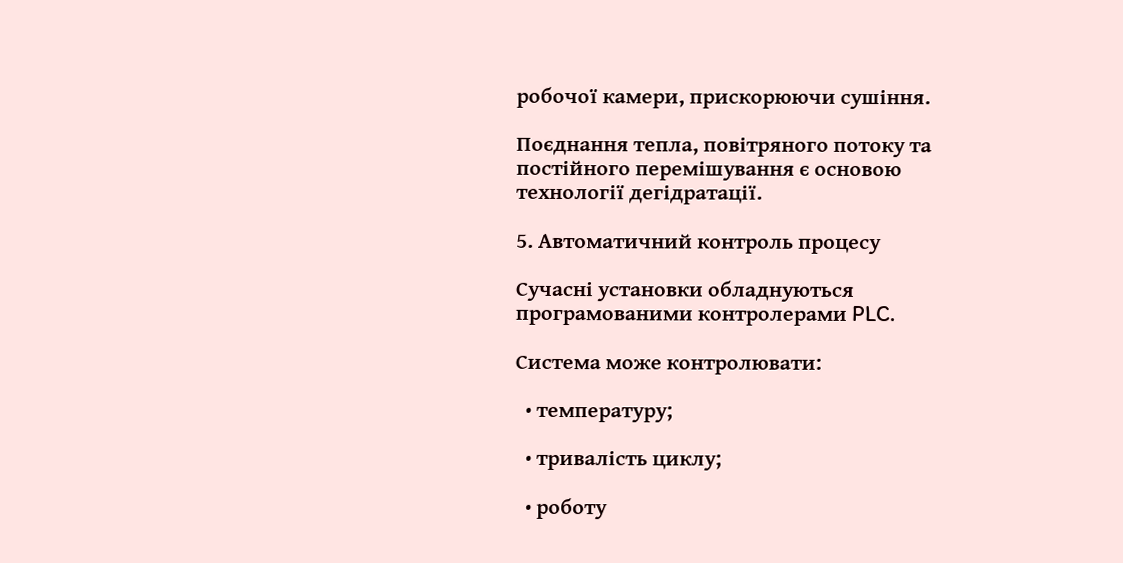робочої камери, прискорюючи сушіння.

Поєднання тепла, повітряного потоку та постійного перемішування є основою технології дегідратації.

5. Автоматичний контроль процесу

Сучасні установки обладнуються програмованими контролерами PLC.

Система може контролювати:

  • температуру;

  • тривалість циклу;

  • роботу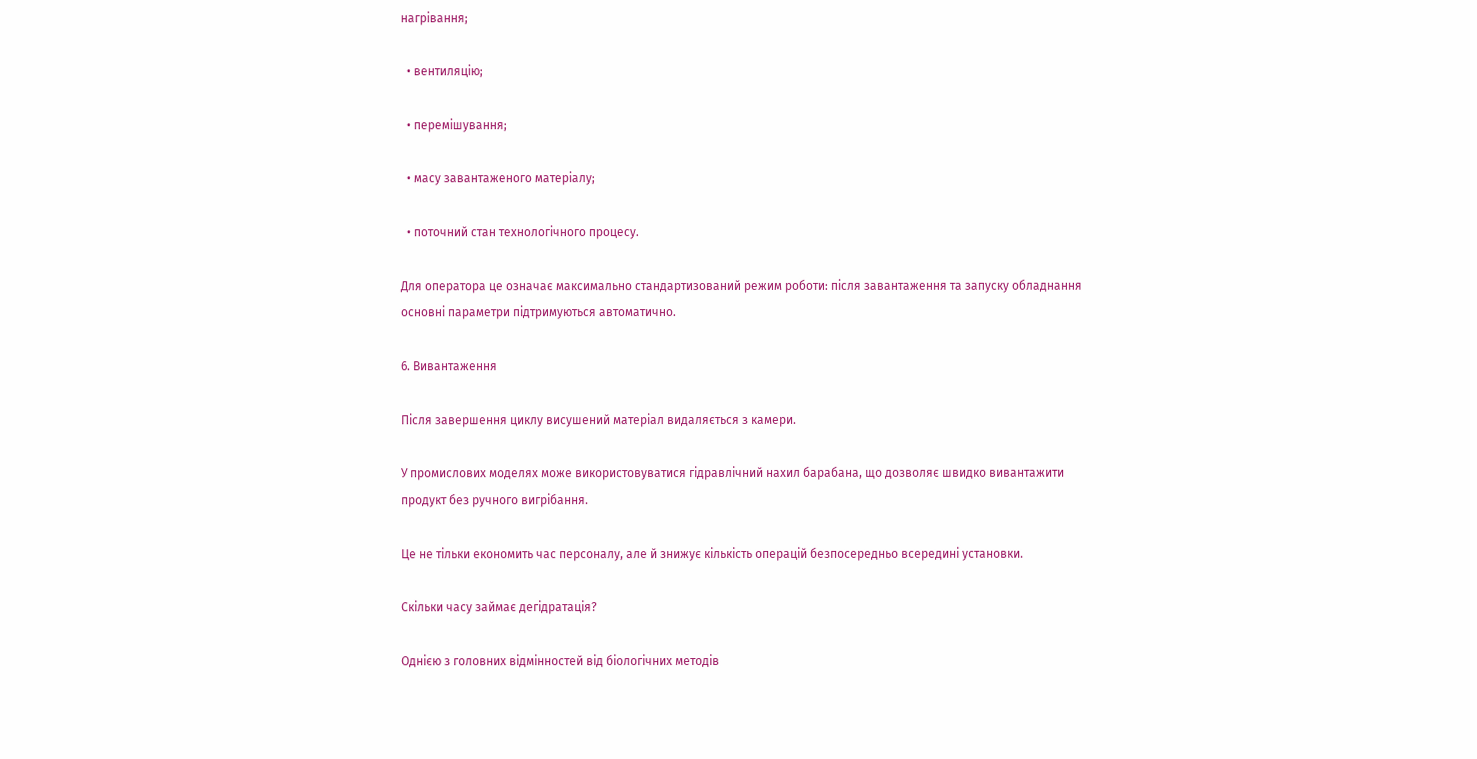нагрівання;

  • вентиляцію;

  • перемішування;

  • масу завантаженого матеріалу;

  • поточний стан технологічного процесу.

Для оператора це означає максимально стандартизований режим роботи: після завантаження та запуску обладнання основні параметри підтримуються автоматично.

6. Вивантаження

Після завершення циклу висушений матеріал видаляється з камери.

У промислових моделях може використовуватися гідравлічний нахил барабана, що дозволяє швидко вивантажити продукт без ручного вигрібання.

Це не тільки економить час персоналу, але й знижує кількість операцій безпосередньо всередині установки.

Скільки часу займає дегідратація?

Однією з головних відмінностей від біологічних методів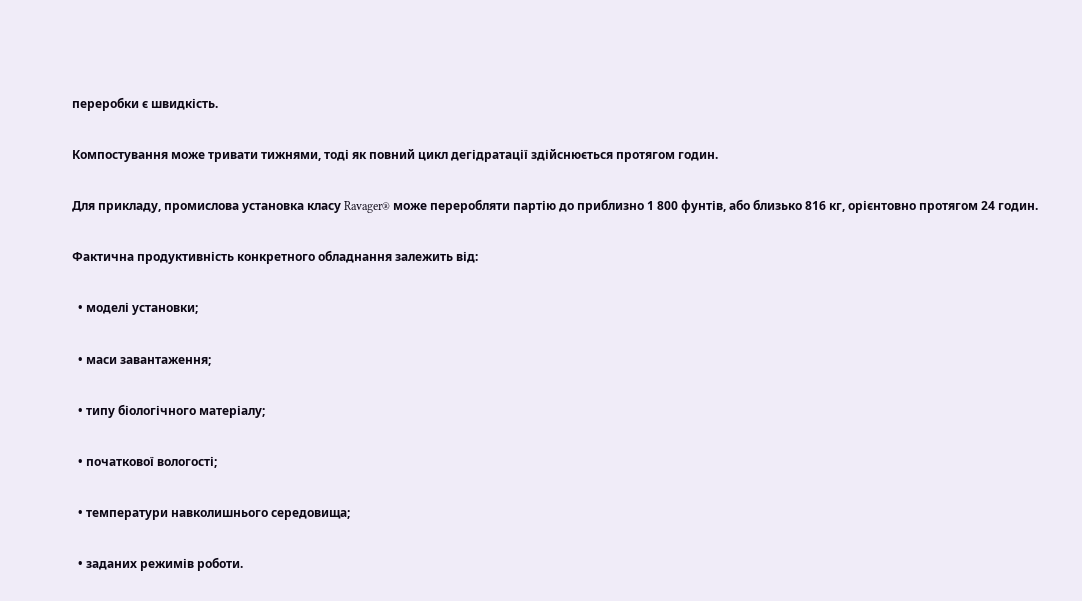переробки є швидкість.

Компостування може тривати тижнями, тоді як повний цикл дегідратації здійснюється протягом годин.

Для прикладу, промислова установка класу Ravager® може переробляти партію до приблизно 1 800 фунтів, або близько 816 кг, орієнтовно протягом 24 годин.

Фактична продуктивність конкретного обладнання залежить від:

  • моделі установки;

  • маси завантаження;

  • типу біологічного матеріалу;

  • початкової вологості;

  • температури навколишнього середовища;

  • заданих режимів роботи.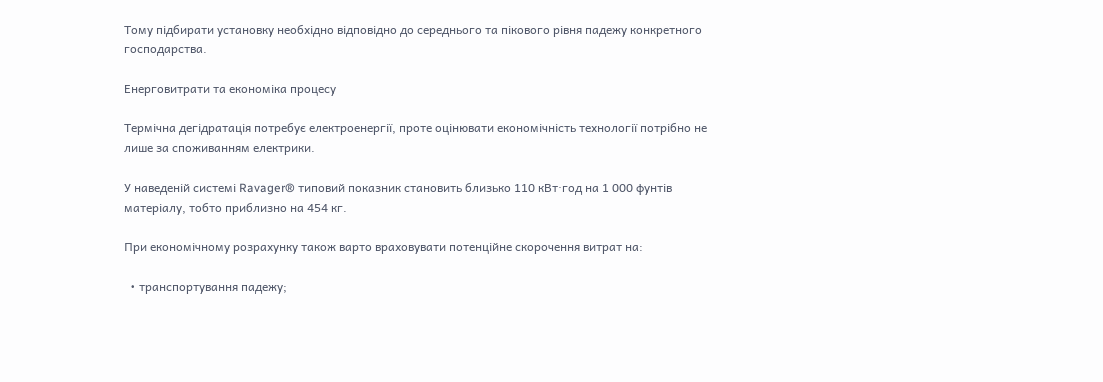Тому підбирати установку необхідно відповідно до середнього та пікового рівня падежу конкретного господарства.

Енерговитрати та економіка процесу

Термічна дегідратація потребує електроенергії, проте оцінювати економічність технології потрібно не лише за споживанням електрики.

У наведеній системі Ravager® типовий показник становить близько 110 кВт·год на 1 000 фунтів матеріалу, тобто приблизно на 454 кг.

При економічному розрахунку також варто враховувати потенційне скорочення витрат на:

  • транспортування падежу;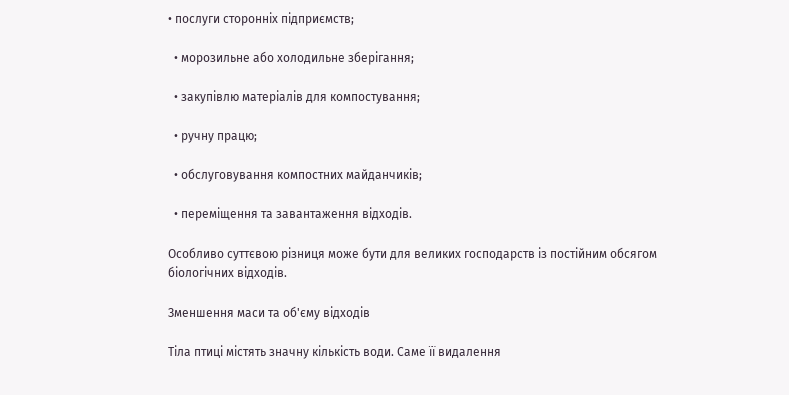• послуги сторонніх підприємств;

  • морозильне або холодильне зберігання;

  • закупівлю матеріалів для компостування;

  • ручну працю;

  • обслуговування компостних майданчиків;

  • переміщення та завантаження відходів.

Особливо суттєвою різниця може бути для великих господарств із постійним обсягом біологічних відходів.

Зменшення маси та об'єму відходів

Тіла птиці містять значну кількість води. Саме її видалення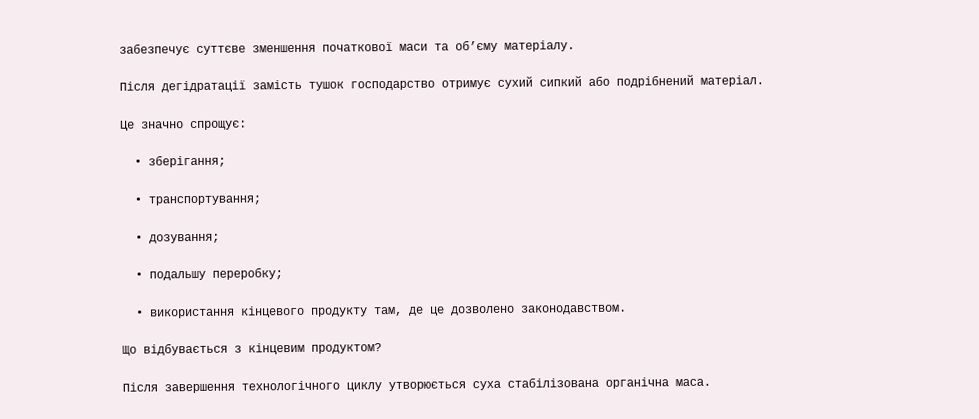забезпечує суттєве зменшення початкової маси та об’єму матеріалу.

Після дегідратації замість тушок господарство отримує сухий сипкий або подрібнений матеріал.

Це значно спрощує:

  • зберігання;

  • транспортування;

  • дозування;

  • подальшу переробку;

  • використання кінцевого продукту там, де це дозволено законодавством.

Що відбувається з кінцевим продуктом?

Після завершення технологічного циклу утворюється суха стабілізована органічна маса.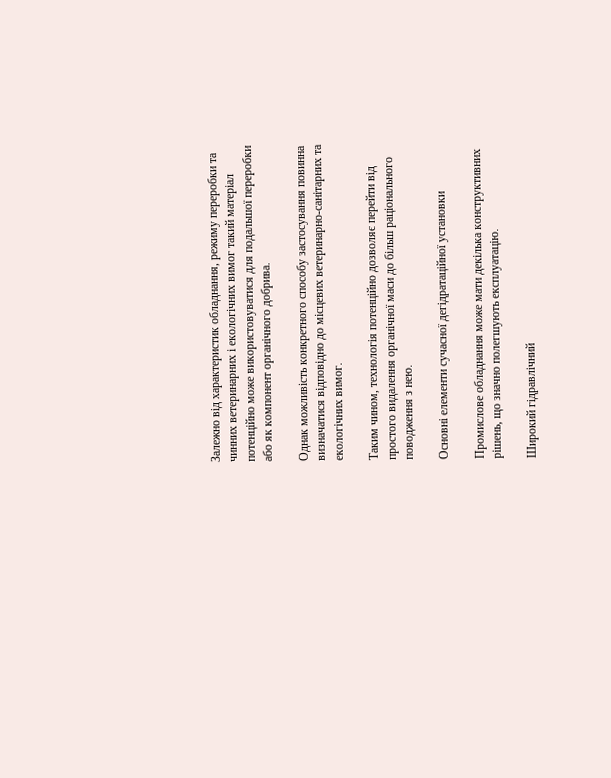Залежно від характеристик обладнання, режиму переробки та чинних ветеринарних і екологічних вимог такий матеріал потенційно може використовуватися для подальшої переробки або як компонент органічного добрива.

Однак можливість конкретного способу застосування повинна визначатися відповідно до місцевих ветеринарно-санітарних та екологічних вимог.

Таким чином, технологія потенційно дозволяє перейти від простого видалення органічної маси до більш раціонального поводження з нею.

Основні елементи сучасної дегідратаційної установки

Промислове обладнання може мати декілька конструктивних рішень, що значно полегшують експлуатацію.

Широкий гідравлічний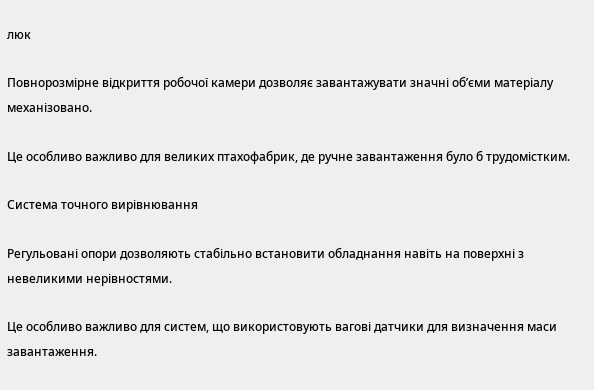люк

Повнорозмірне відкриття робочої камери дозволяє завантажувати значні об’єми матеріалу механізовано.

Це особливо важливо для великих птахофабрик, де ручне завантаження було б трудомістким.

Система точного вирівнювання

Регульовані опори дозволяють стабільно встановити обладнання навіть на поверхні з невеликими нерівностями.

Це особливо важливо для систем, що використовують вагові датчики для визначення маси завантаження.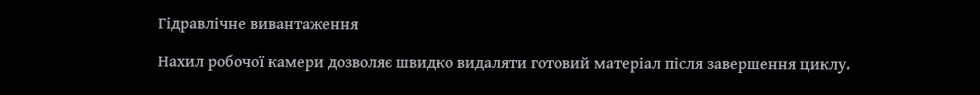Гідравлічне вивантаження

Нахил робочої камери дозволяє швидко видаляти готовий матеріал після завершення циклу.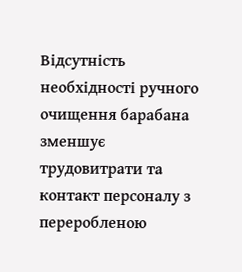Відсутність необхідності ручного очищення барабана зменшує трудовитрати та контакт персоналу з переробленою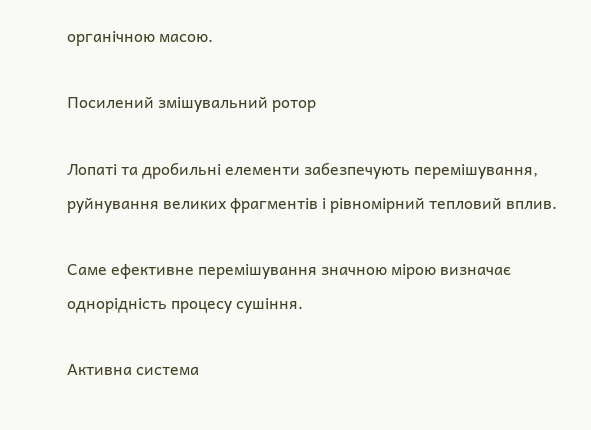органічною масою.

Посилений змішувальний ротор

Лопаті та дробильні елементи забезпечують перемішування, руйнування великих фрагментів і рівномірний тепловий вплив.

Саме ефективне перемішування значною мірою визначає однорідність процесу сушіння.

Активна система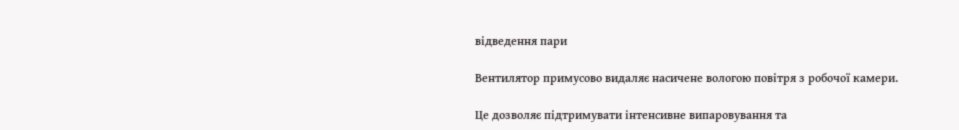відведення пари

Вентилятор примусово видаляє насичене вологою повітря з робочої камери.

Це дозволяє підтримувати інтенсивне випаровування та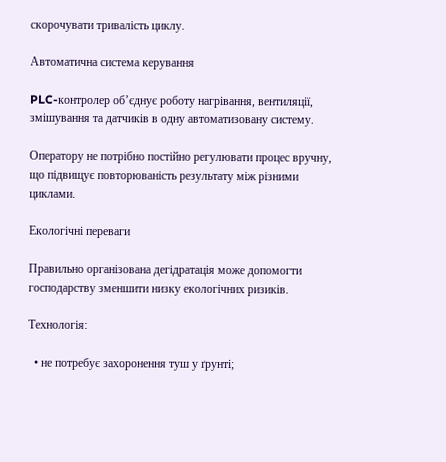скорочувати тривалість циклу.

Автоматична система керування

PLC-контролер об’єднує роботу нагрівання, вентиляції, змішування та датчиків в одну автоматизовану систему.

Оператору не потрібно постійно регулювати процес вручну, що підвищує повторюваність результату між різними циклами.

Екологічні переваги

Правильно організована дегідратація може допомогти господарству зменшити низку екологічних ризиків.

Технологія:

  • не потребує захоронення туш у ґрунті;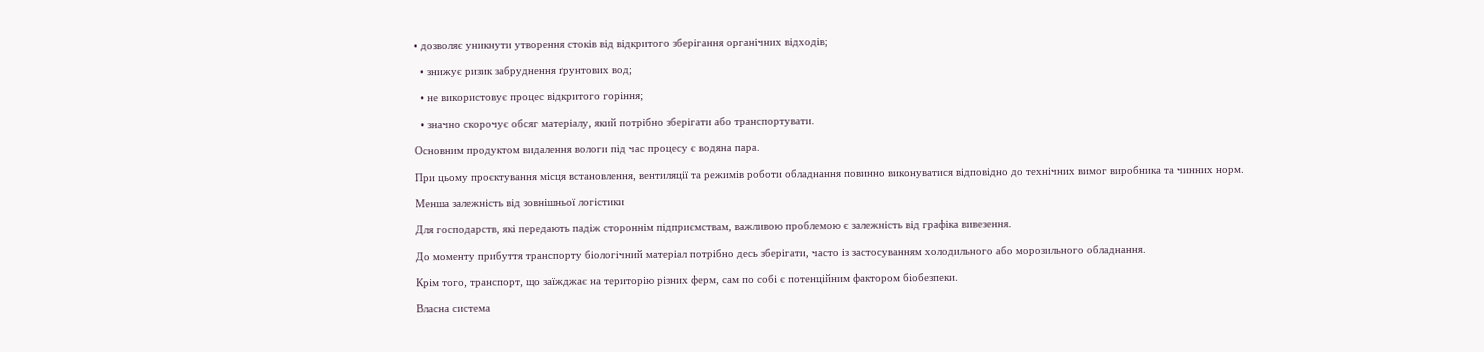• дозволяє уникнути утворення стоків від відкритого зберігання органічних відходів;

  • знижує ризик забруднення ґрунтових вод;

  • не використовує процес відкритого горіння;

  • значно скорочує обсяг матеріалу, який потрібно зберігати або транспортувати.

Основним продуктом видалення вологи під час процесу є водяна пара.

При цьому проєктування місця встановлення, вентиляції та режимів роботи обладнання повинно виконуватися відповідно до технічних вимог виробника та чинних норм.

Менша залежність від зовнішньої логістики

Для господарств, які передають падіж стороннім підприємствам, важливою проблемою є залежність від графіка вивезення.

До моменту прибуття транспорту біологічний матеріал потрібно десь зберігати, часто із застосуванням холодильного або морозильного обладнання.

Крім того, транспорт, що заїжджає на територію різних ферм, сам по собі є потенційним фактором біобезпеки.

Власна система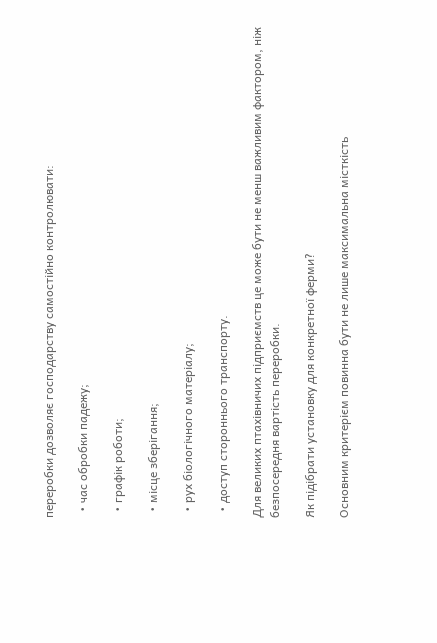переробки дозволяє господарству самостійно контролювати:

  • час обробки падежу;

  • графік роботи;

  • місце зберігання;

  • рух біологічного матеріалу;

  • доступ стороннього транспорту.

Для великих птахівничих підприємств це може бути не менш важливим фактором, ніж безпосередня вартість переробки.

Як підібрати установку для конкретної ферми?

Основним критерієм повинна бути не лише максимальна місткість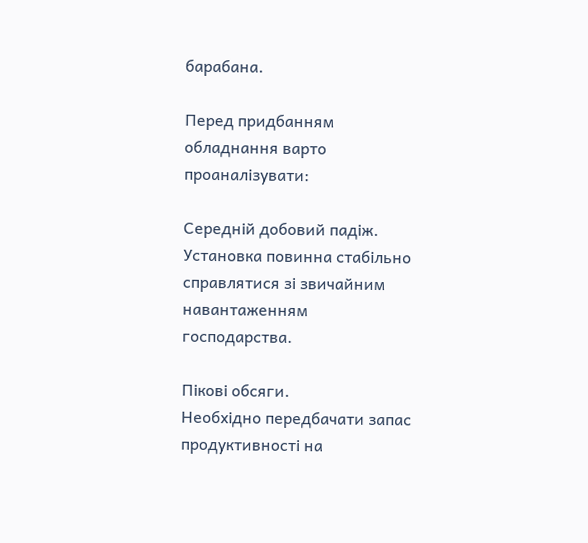барабана.

Перед придбанням обладнання варто проаналізувати:

Середній добовий падіж.
Установка повинна стабільно справлятися зі звичайним навантаженням господарства.

Пікові обсяги.
Необхідно передбачати запас продуктивності на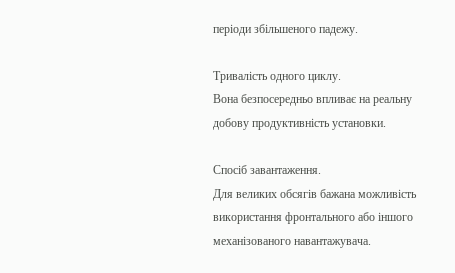періоди збільшеного падежу.

Тривалість одного циклу.
Вона безпосередньо впливає на реальну добову продуктивність установки.

Спосіб завантаження.
Для великих обсягів бажана можливість використання фронтального або іншого механізованого навантажувача.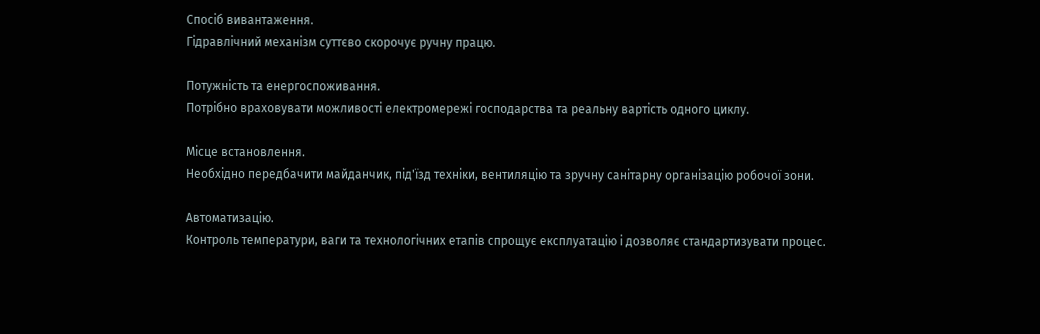Спосіб вивантаження.
Гідравлічний механізм суттєво скорочує ручну працю.

Потужність та енергоспоживання.
Потрібно враховувати можливості електромережі господарства та реальну вартість одного циклу.

Місце встановлення.
Необхідно передбачити майданчик, під'їзд техніки, вентиляцію та зручну санітарну організацію робочої зони.

Автоматизацію.
Контроль температури, ваги та технологічних етапів спрощує експлуатацію і дозволяє стандартизувати процес.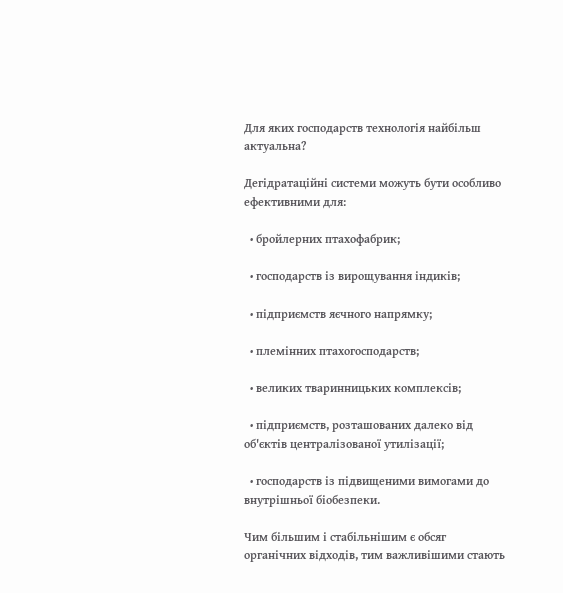Для яких господарств технологія найбільш актуальна?

Дегідратаційні системи можуть бути особливо ефективними для:

  • бройлерних птахофабрик;

  • господарств із вирощування індиків;

  • підприємств яєчного напрямку;

  • племінних птахогосподарств;

  • великих тваринницьких комплексів;

  • підприємств, розташованих далеко від об'єктів централізованої утилізації;

  • господарств із підвищеними вимогами до внутрішньої біобезпеки.

Чим більшим і стабільнішим є обсяг органічних відходів, тим важливішими стають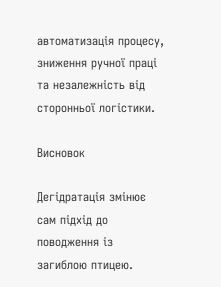автоматизація процесу, зниження ручної праці та незалежність від сторонньої логістики.

Висновок

Дегідратація змінює сам підхід до поводження із загиблою птицею.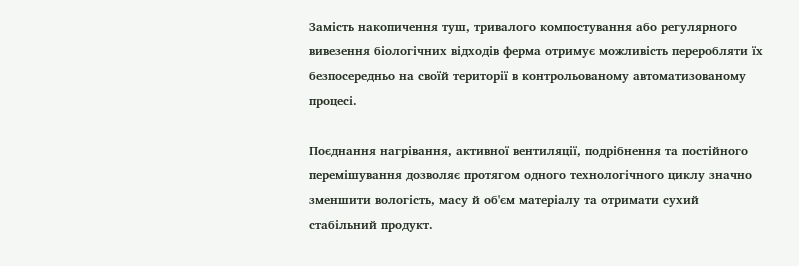Замість накопичення туш, тривалого компостування або регулярного вивезення біологічних відходів ферма отримує можливість переробляти їх безпосередньо на своїй території в контрольованому автоматизованому процесі.

Поєднання нагрівання, активної вентиляції, подрібнення та постійного перемішування дозволяє протягом одного технологічного циклу значно зменшити вологість, масу й об'єм матеріалу та отримати сухий стабільний продукт.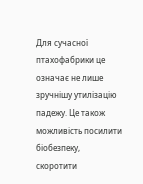Для сучасної птахофабрики це означає не лише зручнішу утилізацію падежу. Це також можливість посилити біобезпеку, скоротити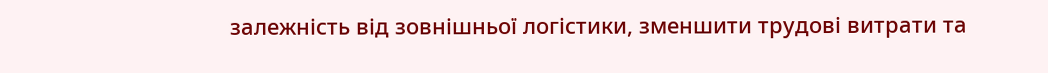залежність від зовнішньої логістики, зменшити трудові витрати та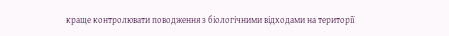краще контролювати поводження з біологічними відходами на території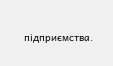підприємства.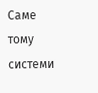Саме тому системи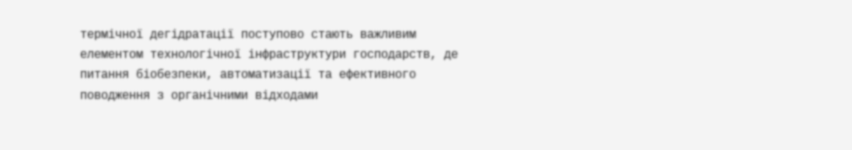термічної дегідратації поступово стають важливим елементом технологічної інфраструктури господарств, де питання біобезпеки, автоматизації та ефективного поводження з органічними відходами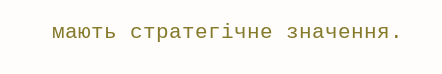мають стратегічне значення.